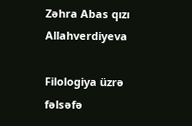Zəhra Abas qızı  Allahverdiyeva

Filologiya üzrə fəlsəfə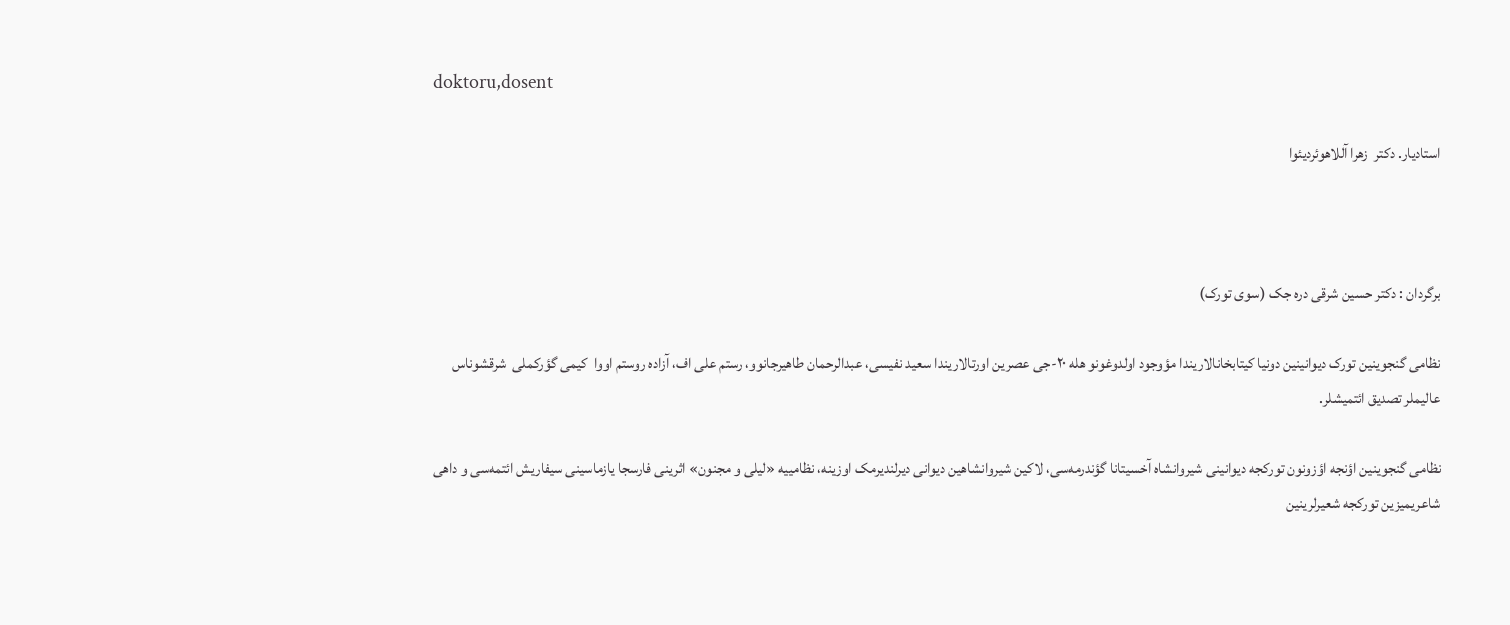doktoru,dosent

استادیار. دکتر  زهرا آللاهوئردیئوا



برگردان : دکتر حسین شرقی دره جک (سوی تورک)

نظامی گنجوینین تورک دیوانینین دونیا کیتابخانالاریندا مؤوجود اولدوغونو هله ۲۰-جی عصرین اورتالاریندا سعید نفیسی، عبدالرحمان طاهیرجانوو، رستم علی اف، آزاده روستم اووا  کیمی گؤرکملی  شرقشوناس عالیملر تصدیق ائتمیشلر.

نظامی گنجوینین اؤنجه اؤزونون تورکجه دیوانینی شیروانشاه آخسیتانا گؤندرمه‌سی، لاکین شیروانشاهین دیوانی دیرلندیرمک اوزینه، نظامییه «لیلی و مجنون» اثرینی فارسجا یازماسینی سیفاریش ائتمه‌سی و داهی شاعریمیزین تورکجه شعیرلرینین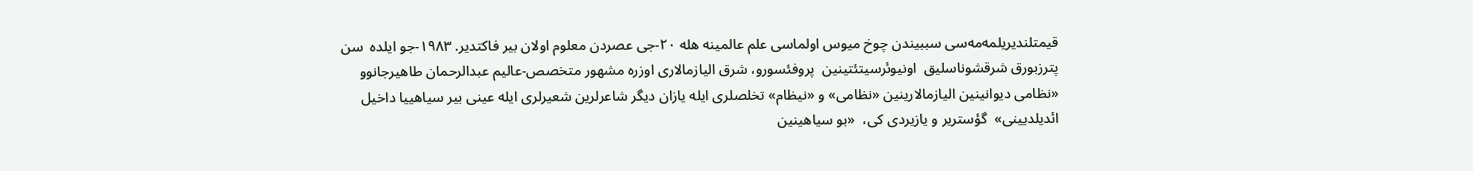قیمتلندیریلمه‌مه‌سی سببیندن چوخ میوس اولماسی علم عالمینه هله ۲۰-جی عصردن معلوم اولان بیر فاکتدیر. ۱۹۸۳-جو ایلده  سن پترزبورق شرقشوناسلیق  اونیوئرسیتئتینین  پروفئسورو، شرق الیازمالاری اوزره مشهور متخصص-عالیم عبدالرحمان طاهیرجانوو «نظامی دیوانینین الیازمالارینین «نظامی» و «نیظام» تخلصلری ایله یازان دیگر شاعرلرین شعیرلری ایله عینی بیر سیاهییا داخیل ائدیلدیینی»  گؤستریر و یازیردی کی،  «بو سیاهینین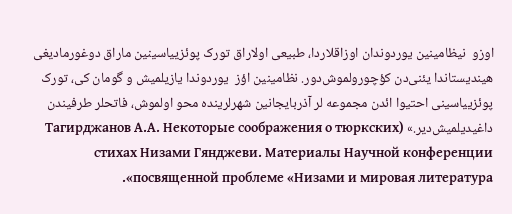اوزو  نیظامینین یوردوندان اوزاقلاردا، طبیعی اولاراق تورک پوئزییاسینین ماراق دوغورمادیغی هیندیستاندا یئنی‌دن کؤچورولموش‌دور. نظامینین اؤز  یوردوندا یازیلمیش و گومان کی، تورک پوئزییاسینی احتیوا ائد‌ن مجموعه ‌لر آذربایجانین شهرلرینده محو اولموش، فاتحلر طرفیندن داغیدیلمیش‌دیر.» (Тагирджанов А.А. Некоторые соображения о тюркских стихах Низами Гянджеви. Материалы Научной конференции посвященной проблеме «Низами и мировая литература».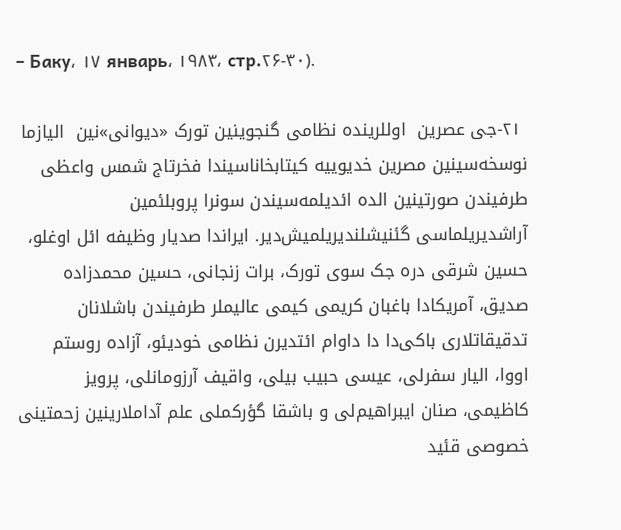– Баку، ۱۷ январь، ۱۹۸۳، стр.۲۶-۳۰).

 ۲۱-جی عصرین  اوللرینده نظامی گنجوینین تورک «دیوانی»نین  الیازما نوسخه‌سینین مصرین خدیوییه کیتابخاناسیندا فخرتاج شمس واعظی طرفیندن صورتینین الده ائدیلمه‌سیندن سونرا پروبلئمین آراشدیریلماسی گئنیشلندیریلمیش‌دیر. ایراندا صدیار وظیفه ائل اوغلو، حسین شرقی دره جک سوی تورک، برات زنجانی، حسین محمدزاده صدیق، آمریکادا باغبان کریمی کیمی عالیملر طرفیندن باشلانان تدقیقاتلاری باکی‌دا دا داوام ائتدیرن نظامی خودیئو، آزاده روستم اووا، الیار سفرلی، عیسی حبیب بیلی، واقیف آرزومانلی، پرویز کاظیمی، صنان ایبراهیم‌لی و باشقا گؤرکملی علم آداملارینین زحمتینی خصوصی قئید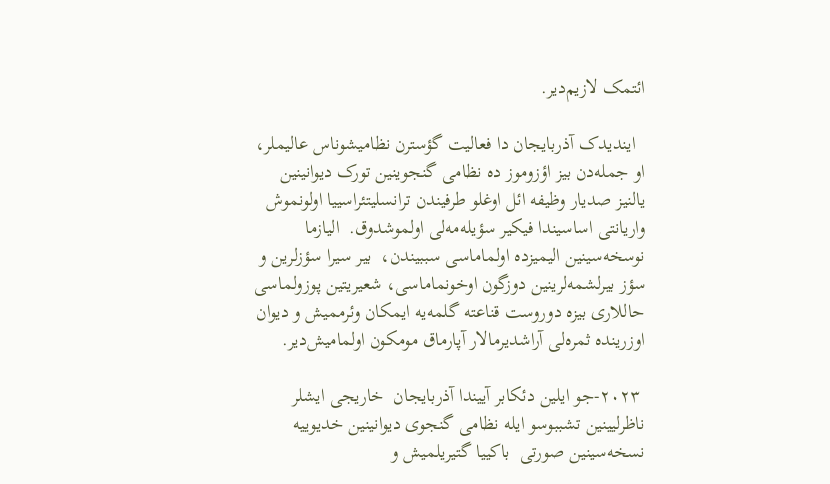ائتمک لازیم‌دیر.

  ایندیدک آذربایجان دا فعالیت گؤسترن نظامیشوناس عالیملر، او جمله‌دن بیز اؤزوموز ده نظامی گنجوینین تورک دیوانینین یالنیز صدیار وظیفه ائل اوغلو طرفیندن ترانسلیتئراسییا اولونموش واریانتی اساسیندا فیکیر سؤیله‌مه‌لی اولموشدوق.  الیازما نوسخه‌سینین الیمیزده اولماماسی سببیندن،  بیر سیرا سؤزلرین و سؤز بیرلشمه‌لرینین دوزگون اوخونماماسی، شعیریتین پوزولماسی حاللاری بیزه دوروست قناعته گلمه‌یه ایمکان وئرممیش و دیوان اوزرینده ثمره‌لی آراشدیرمالار آپارماق مومکون اولمامیش‌دیر.

 ۲۰۲۳-جو ایلین دئکابر آییندا آذربایجان  خاریجی ایشلر ناظرلیینین تشببوسو ایله نظامی گنجوی دیوانینین خدیوییه نسخه‌سینین صورتی  باکییا گتیریلمیش و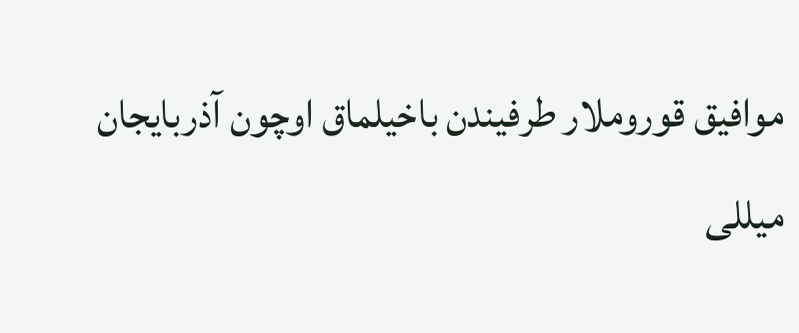موافیق قوروملار طرفیندن باخیلماق اوچون آذربایجان میللی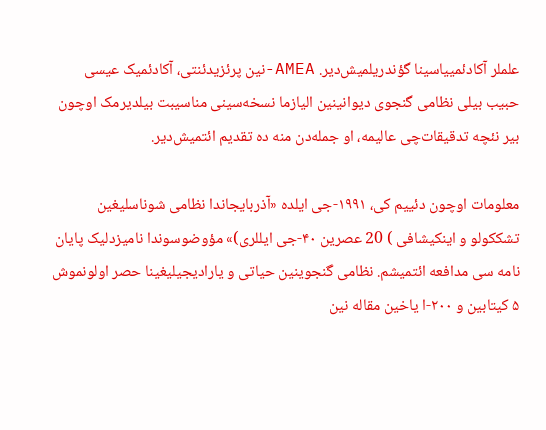علملر آکادئمییاسینا گؤندریلمیش‌دیر. AMEA-نین پرئزیدئنتی، آکادئمیک عیسی حبیب بیلی نظامی گنجوی دیوانینین الیازما نسخه‌سینی مناسیبت بیلدیرمک اوچون بیر نئچه تدقیقات‌چی عالیمه، او جمله‌دن منه ده تقدیم ائتمیش‌دیر.

معلومات اوچون دئییم کی، ۱۹۹۱-جی ایلده «آذربایجاندا نظامی شوناسلیغین تشککولو و اینکیشافی ) 20 عصرین ۴۰-جی ایللری)» مؤوضوسوندا نامیزدلیک پایان نامه سی مدافعه ائتمیشم. نظامی گنجوینین حیاتی و یارادیجیلیغینا حصر اولونموش ۵ کیتابین و ۲۰۰-ا یاخین مقاله نین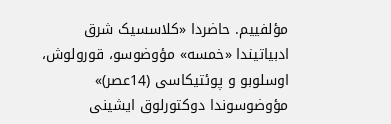مؤلفییم. حاضردا «کلاسسیک شرق ادبیاتیندا «خمسه» مؤوضوسو، قورولوش، اوسلوبو و پوئتیکاسی (14عصر)» مؤوضوسوندا دوکتورلوق ایشینی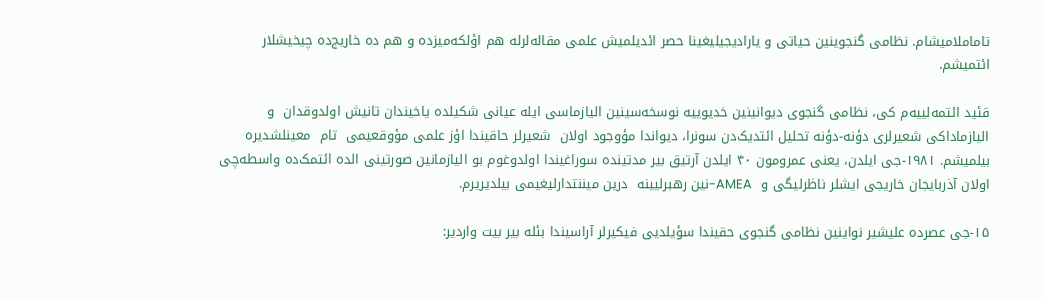تاماملامیشام. نظامی گنجوینین حیاتی و یارادیجیلیغینا حصر ائدیلمیش علمی مقاله‌لرله هم اؤلکه‌میزده و هم ده خاریج‌ده چیخیشلار ائتمیشم.

قئید ائتمه‌لییه‌م کی، نظامی گنجوی دیوانینین خدیوییه نوسخه‌سینین الیازماسی ایله عیانی شکیلده یاخیندان تانیش اولدوقدان  و الیازماداکی شعیرلری دؤنه-دؤنه تحلیل ائتدیک‌دن سونرا، دیواندا مؤوجود اولان  شعیرلر حاقیندا اؤز علمی مؤوقعیمی  تام  معینلشدیره بیلمیشم. ۱۹۸۱-جی ایلدن، یعنی عمرومون ۴۰ ایلدن آرتیق بیر مدتینده سوراغیندا اولدوغوم بو الیازمانین صورتینی الده ائتمک‌ده واسطه‌چی اولان آذربایجان خاریجی ایشلر ناظرلیگی و  AMEA-نین رهبرلیینه  درین میننتدارلیغیمی بیلدیریرم.

۱۵-جی عصرده علیشیر نواینین نظامی گنجوی حقیندا سؤیلدیی فیکیرلر آراسیندا بئله بیر بیت واردیر: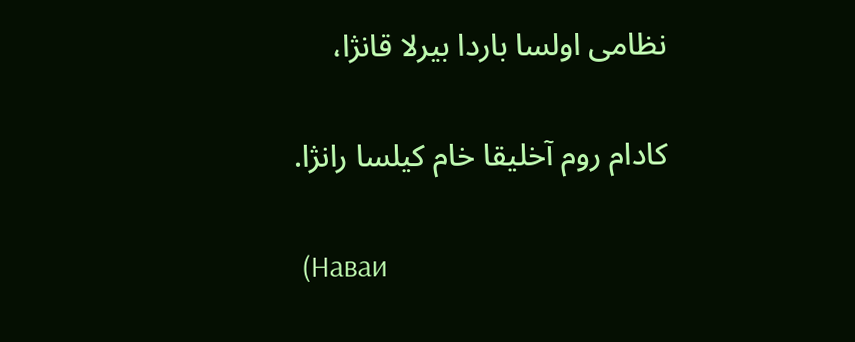نظامی اولسا باردا بیرلا قانژا،

کادام روم آخلیقا خام کیلسا رانژا.

 (Наваи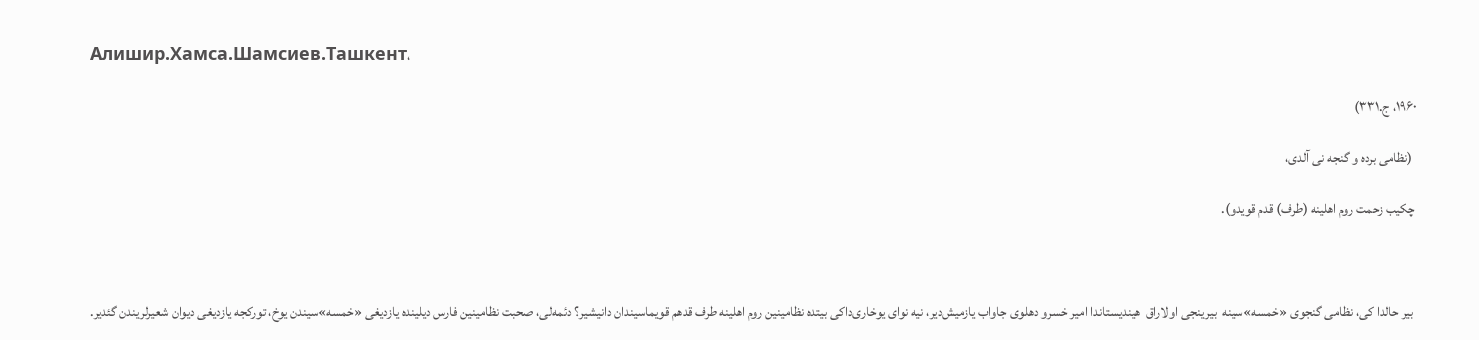Алишир.Хамса.Шамсиев.Ташкент،

۱۹۶۰، ج.۳۳۱)

 (نظامی برده و گنجه نی آلدی،

چکیب زحمت روم اهلینه (طرف) قد‌م قویدو).



 بیر حالدا کی، نظامی گنجوی «خمسه»سینه  بیرینجی اولاراق  هیندیستاندا امیر خسرو دهلوی جاواب یازمیش‌دیر، نیه نوای یوخاری‌داکی بیتده نظامینین روم اهلینه طرف قدهم قویماسیندان دانیشیر؟ دئمه‌لی، صحبت نظامینین فارس دیلینده یازدیغی «خمسه»سیندن یوخ، تورکجه یازدیغی دیوان شعیرلریندن گئدیر.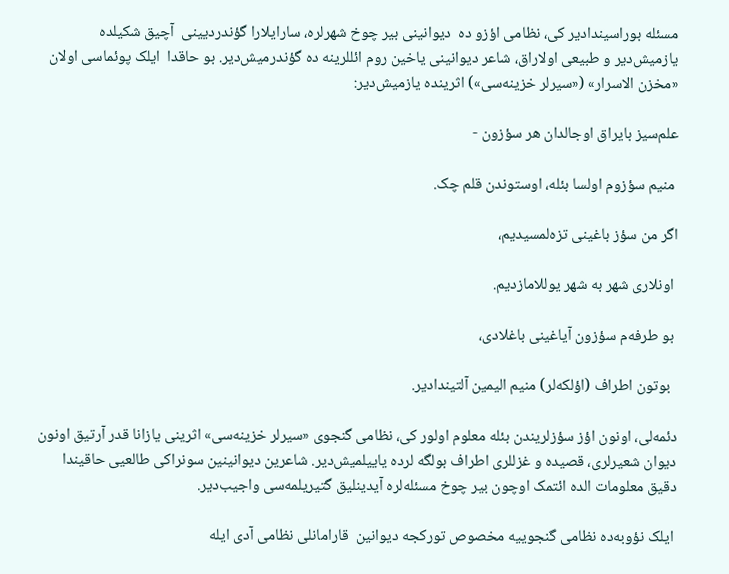مسئله بوراسیندادیر کی، نظامی اؤزو ده  دیوانینی بیر چوخ شهرلره، سارایلارا گؤندردیینی  آچیق شکیلده یازمیش‌دیر و طبیعی اولاراق، شاعر دیوانینی یاخین روم ائللرینه ده گؤندرمیش‌دیر. بو حاقدا  ایلک پوئماسی اولان «مخزن الاسرار» («سیرلر خزینه‌سی») اثرینده یازمیش‌دیر:

علم‌سیز بایراق اوجالدان هر سؤزون -

 منیم سؤزوم اولسا بئله، اوستوندن قلم چک.

اگر من سؤز باغینی تزه‌لمسیدیم،

 اونلاری شهر به شهر یوللامازدیم.

 بو طرفه‌م سؤزون آیاغینی باغلادی،

  بوتون اطراف (اؤلکه‌لر) منیم الیمین آلتیندادیر.

دئمه‌لی، اونون اؤز سؤزلریندن بئله معلوم اولور کی، نظامی گنجوی «سیرلر خزینه‌سی» اثرینی یازانا قدر آرتیق اونون دیوان شعیرلری، قصیده و غزللری اطراف بولگه لرده یاییلمیش‌دیر. شاعرین دیوانینین سونراکی طالعیی حاقیندا دقیق معلومات الده ائتمک اوچون بیر چوخ مسئله‌لره آیدینلیق گتیریلمه‌سی واجیب‌دیر.

 ایلک نؤوبه‌ده نظامی گنجوییه مخصوص تورکجه دیوانین  قارامانلی نظامی آدی ایله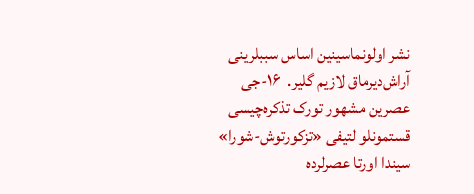نشر اولونماسینین اساس سببلرینی آراش‌دیرماق لازیم گلیر.  ۱۶-جی عصرین مشهور تورک تذکره‌چیسی قستمونلو لتیفی «تزکورتوش-شورا» سیندا اورتا عصرلرده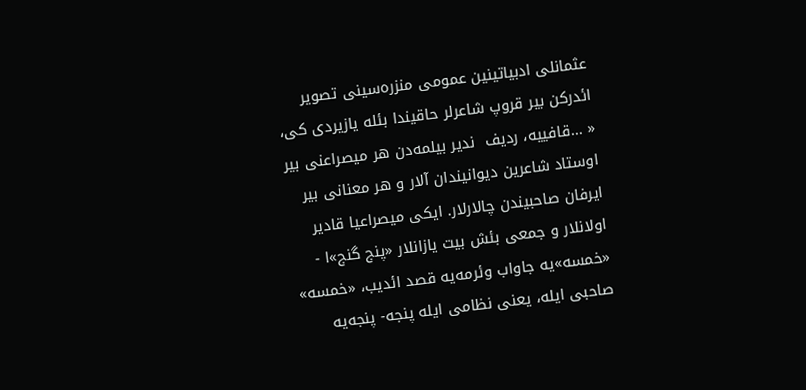عثمانلی ادبیاتینین عمومی منزره‌سینی تصویر ائدرکن بیر قروپ شاعرلر حاقیندا بئله یازیردی کی، « ...قافییه، ردیف  ندیر بیلمه‌دن هر میصراعنی بیر  اوستاد شاعرین دیوانیندان آلار و هر معنانی بیر ایرفان صاحبیندن چالارلار. ایکی میصراعیا قادیر اولانلار و جمعی بئش بیت یازانلار «پنج گنج»ا - «خمسه»یه جاواب وئرمه‌یه قصد ائدیب، «خمسه» صاحبی ایله، یعنی نظامی ایله پنجه- پنجه‌یه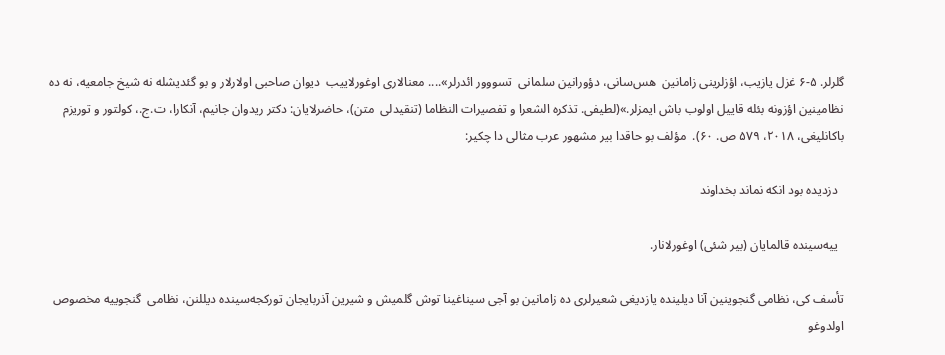گلرلر. ۵-۶ غزل یازیب، اؤزلرینی زامانین  هس‌سانی، دؤورانین سلمانی  تسووور ائدرلر».... معنالاری اوغورلاییب  دیوان صاحبی اولارلار و بو گئدیشله نه شیخ جامعیه، نه ده نظامینین اؤزونه بئله قاییل اولوب باش ایمزلر.»(لطیفی. تذکره الشعرا و تفصیرات النظاما (تنقیدلی  متن)، حاضرلایان: دکتر ریدوان جانیم، آنکارا، ت.ج.، کولتور و توریزم باکانلیغی، ۲۰۱۸، ۵۷۹ ص. ۶۰).  مؤلف بو حاقدا بیر مشهور عرب مثالی دا چکیر:

  دزدیده بود انكه نماند بخداوند

  ییه‌سینده قالمایان (بیر شئی) اوغورلانار.

تأسف کی، نظامی گنجوینین آنا دیلینده یازدیغی شعیرلری ده زامانین بو آجی سیناغینا توش گلمیش و شیرین آذربایجان تورکجه‌سینده دیللنن، نظامی  گنجوییه مخصوص اولدوغو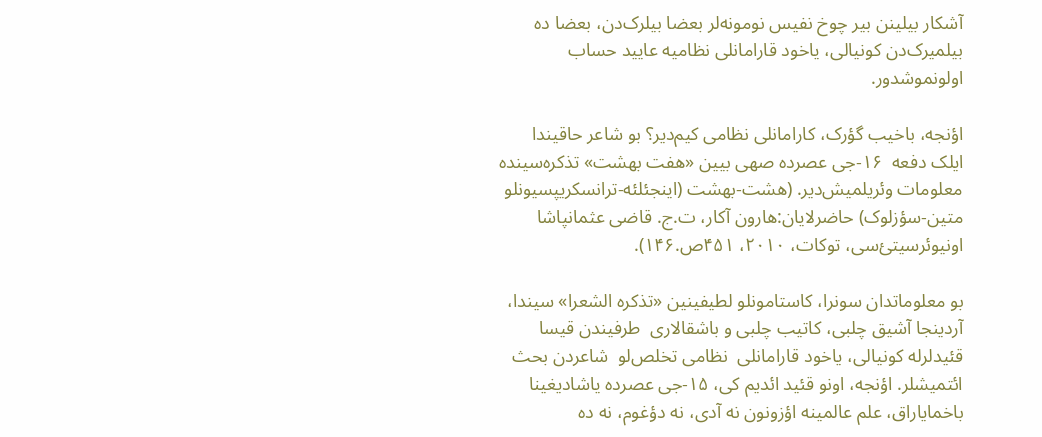آشکار بیلینن بیر چوخ نفیس نومونه‌لر بعضا بیلرک‌دن، بعضا ده بیلمیرک‌دن کونیالی، یاخود قارامانلی نظامیه عایید حساب اولونموشدور.

اؤنجه، باخیب گؤرک، کارامانلی نظامی کیم‌دیر؟ بو شاعر حاقیندا ایلک دفعه  ۱۶-جی عصرده صهی بیین «هفت بهشت» تذکره‌سینده معلومات وئریلمیش‌دیر. (هشت-بهشت (اینجئلئه-ترانسکریپسیونلو متین-سؤزلوک) حاضرلایان:هارون آکار، ت.ج. قاضی عثمانپاشا اونیوئرسیتئ‌سی، توکات، ۲۰۱۰، ۴۵۱ص.۱۴۶).

بو معلوماتدان سونرا، کاستامونلو لطیفینین «تذکره الشعرا» سیندا، آردینجا آشیق چلبی، کاتیب چلبی و باشقالاری  طرفیندن قیسا قئیدلرله کونیالی، یاخود قارامانلی  نظامی تخلص‌لو  شاعردن بحث ائتمیشلر. اؤنجه، اونو قئید ائدیم کی، ۱۵-جی عصرده یاشادیغینا باخمایاراق، علم عالمینه اؤزونون نه آدی، نه دؤغوم، نه ده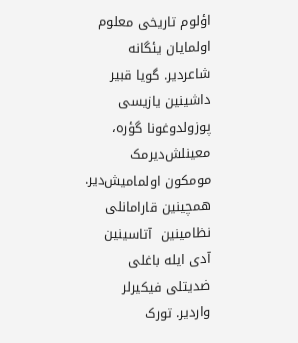اؤلوم تاریخی معلوم اولمایان یئگانه شاعردیر. گویا قبیر داشینین یازیسی پوزولدوغونا گؤره، معینلش‌دیرمک مومکون اولمامیش‌دیر. همچینین قارامانلی نظامینین  آتاسینین آدی ایله باغلی ضدیتلی فیکیرلر واردیر. تورک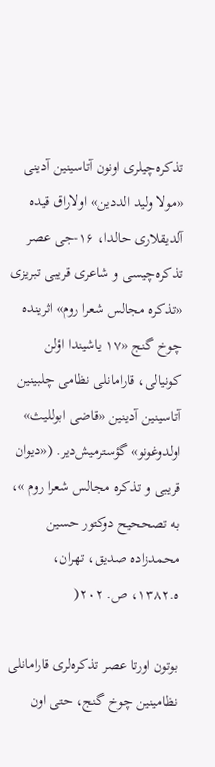تذکره‌چیلری اونون آتاسینین آدینی «مولا ولید الددین» اولاراق قیده آلدیقلاری حالدا، ۱۶-جی عصر تذکره‌چیسی و شاعری قریبی تبریزی «تذکره مجالس شعرا روم» اثرینده چوخ گنج «۱۷ یاشیندا اؤلن کونیالی، قارامانلی نظامی چلبینین آتاسینین آدینین «قاضی ابوللیث» اولدوغونو» گؤسترمیش‌دیر. («دیوان قریبی و تذکره مجالس شعرا روم »، به تصححیح دوکتور حسین محمدزاده صدیق، تهران، ه.۱۳۸۲، ص. ۲۰۲(

بوتون اورتا عصر تذکره‌لری قارامانلی نظامینین چوخ گنج، حتی اون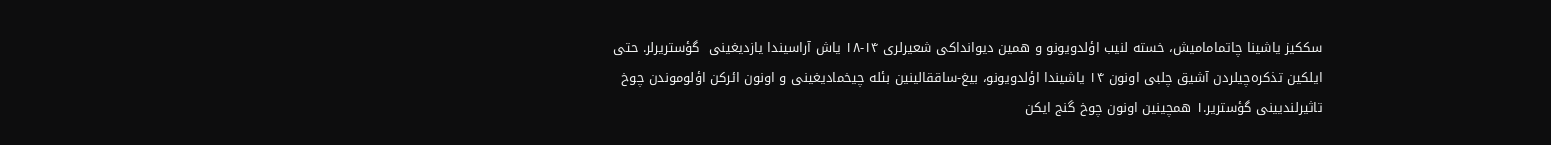سککیز یاشینا چاتمامامیش، خسته لنیب اؤلدویونو و همین دیوانداکی شعیرلری ۱۴-۱۸ یاش آراسیندا یازدیغینی  گؤستریرلر. حتی ایلکین تذکره‌چیلردن آشیق چلبی اونون ۱۴ یاشیندا اؤلدویونو، بیغ-ساققالینین بئله چیخمادیغینی و اونون ائرکن اؤلوموندن چوخ تاثیرلندیینی گؤستریر.۱ همچینین اونون چوخ گنج ایکن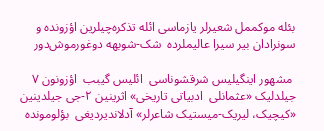بئله موکممل شعیرلر یازماسی ائله تذکره‌چیلرین اؤزونده و سونرادان بیر سیرا عالیملرده  شک-شوبهه دوغورموش‌دور

 مشهور اینگیلیس شرقشوناسی  ائلیس گیبب  اؤزونون ۷ جیلدلیک «عثمانلی  ادبیاتی تاریخی» اثرینین ۲-جی جیلدینین  «کیچیک، لیریک-میستیک شاعرلر» آدلاندیردیغی  بؤلومونده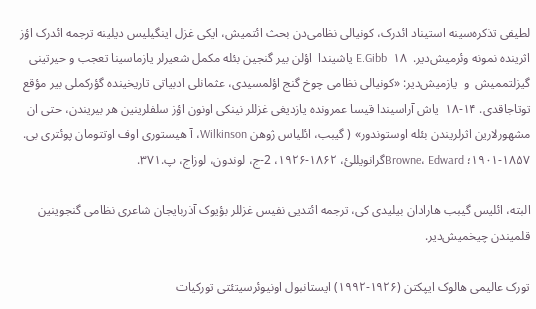لطیفی تذکره‌سینه استیناد ائد‌رک، کونیالی نظامی‌دن بحث ائتمیش، ایکی غزل اینگیلیس دیلینه ترجمه ائد‌رک اؤز اثرینده نمونه وئرمیش‌دیر.  E.Gibb  ۱۸ یاشیندا  اؤلن بیر گنجین بئله مکمل شعیرلر یازماسینا تعجب و حیرتینی گیزلتممیش  و  یازمیش‌دیر: «کونیالی نظامی چوخ گنج اؤلمسیدی، عثمانلی ادبیاتی تاریخینده گؤرکملی بیر مؤقع توتاجاقدی. ۱۴-۱۸  یاش آراسیندا قیسا عمرونده یازدیغی غزللر نینکی اونون اؤز سلفلرینین هر بیریندن، حتی ان مشهورلارین اثرلریندن بئله اوستوندور» ( گیبب، ائلیاس ژوهن Wilkinson، آ هیستوری اوف اوتتومان پوئتری بی. ۱۸۵۷-۱۹۰۱؛ Browne، Edwardگرانویللئ، ۱۸۶۲-۱۹۲۶، 2-ج، لوندون، لوزاج، پ.۳۷۱.

البته، ائلیس گیبب هارادان بیلیدی کی، ترجمه ائتدیی نفیس غزللر بؤیوک آذربایجان شاعری نظامی گنجوینین قلمیندن چیخمیش‌دیر.

تورک عالیمی هالوک ایپکتن (۱۹۲۶-۱۹۹۲) ایستانبول اونیوئرسیتئتی تورکیات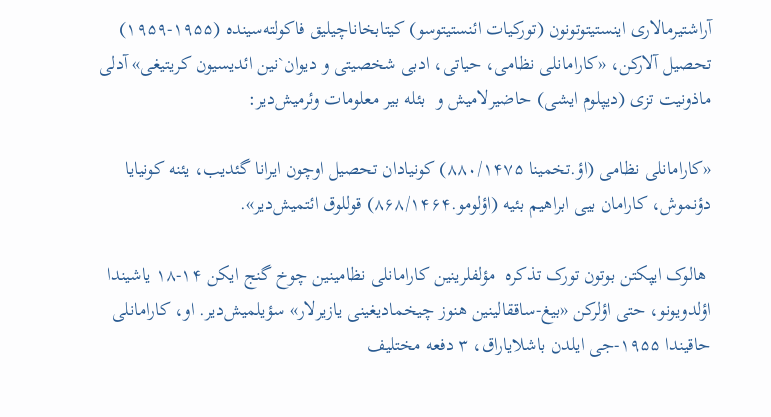آراشتیرمالاری اینستیتوتونون (تورکیات ائنستیتوسو) کیتابخاناچیلیق فاکولته‌سینده (۱۹۵۵-۱۹۵۹) تحصیل آلارکن، «کارامانلی نظامی، حیاتی، ادبی شخصیتی و دیوان`نین ائدیسیون کریتیغی» آدلی ماذونیت تزی (دیپلوم ایشی) حاضیرلامیش و  بئله بیر معلومات وئرمیش‌دیر:

«کارامانلی نظامی (اؤ.تخمینا ۸۸۰/۱۴۷۵) کونیادان تحصیل اوچون ایرانا گئدیب، یئنه کونیایا دؤنموش، کارامان بیی ابراهیم بئیه (اؤلومو.۸۶۸/۱۴۶۴) قوللوق ائتمیش‌دیر».

 هالوک ایپکتن بوتون تورک تذکره  مؤلفلرینین کارامانلی نظامینین چوخ گنج ایکن ۱۴-۱۸ یاشیندا اؤلدویونو، حتی اؤلرکن «بیغ-ساققالینین هنوز چیخمادیغینی یازیرلار» سؤیلمیش‌دیر. او، کارامانلی حاقیندا ۱۹۵۵-جی ایلدن باشلایاراق، ۳ دفعه مختلیف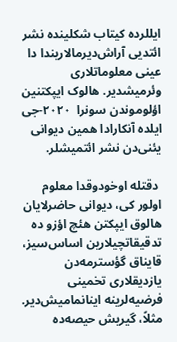ایللرده کیتاب شکلینده نشر ائتدیی آراش‌دیرمالاریندا دا عینی معلوماتلاری وئرمیشدیر. هالوک ایپکتنین اؤلوموندن سونرا  ۲۰۲۰-جی ایلده آنکارادا همین دیوانی یئنی‌دن نشر ائتمیشلر.

 دقتله اوخودوقدا معلوم اولور کی، دیوانی حاضرلایان هالوق ایپکتن هئچ اؤزو ده تدقیقاتچیلارین اساس‌سیز، قایناق گؤسترمه‌دن یازدیقلاری تخمینی فرضیه‌لرینه اینانمامیش‌دیر. مثلاً، گیریش حیصه‌ده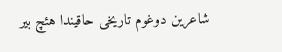شاعرین دوغوم تاریخی حاقیندا هئچ بیر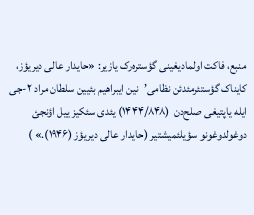منبع، فاکت اولمادیغینی گؤستره‌رک یازیر: «حایدار عالی دیریؤز، کایناک گؤستئرمئدئن نظامی’نین ایبراهیم بئیین سلطان مراد ۲-جی ایله یاپتیغی صلح‌دن  (۱۴۴۴/۸۴۸) یئدی سئکیز ییل اؤنجئ دوغولدوغونو سؤیلئمیشتیر (حایدار عالی دیریؤز (۱۹۴۶).» )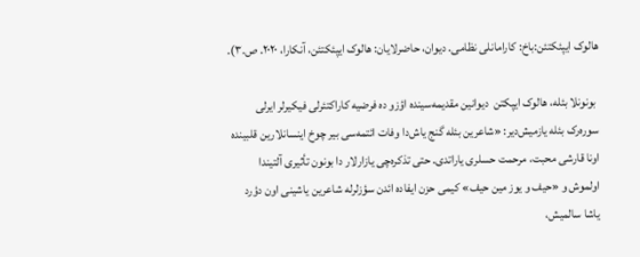هالوک ایپئکتئن:باخ: کارامانلی نظامی. دیوان، حاضرلایان: هالوک ایپئکتئن، آنکارا، ۲۰۲۰. ص.۳).

 بونونلا بئله، هالوک ایپکتن  دیوانین مقدیمه‌سینده اؤزو ده فرضیه کاراکتئرلی فیکیرلر ایر‌لی سوره‌رک بئله یازمیش‌دیر: «شاعرین بئله گنج یاش‌دا وفات ائتمه‌سی بیر چوخ اینسانلارین قلبینده اونا قارشی محبت، مرحمت حسلری یاراتدی. حتی تذکره‌چی یازارلار دا بونون تأثیری آلتیندا اولموش و «حیف و یوز مین حیف» کیمی حزن ایفاده ائد‌ن سؤزلرله شاعرین یاشینی اون دؤرد یاشا سالمیش،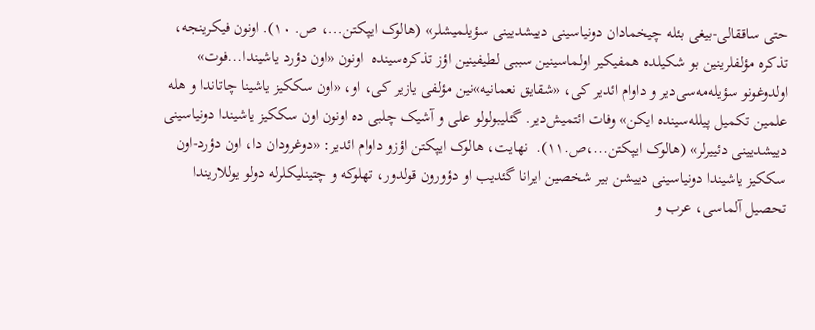حتی ساققالی-بیغی بئله چیخمادان دونیاسینی دییشدیینی سؤیلمیشلر» (هالوک ایپکتن...، ص. ۱۰). اونون فیکرینجه،  تذکره مؤلفلرینین بو شکیلده همفیکیر اولماسینین سببی لطیفینین اؤز تذکره‌سینده  اونون «اون دؤرد یاشیندا...فوت» اولدوغونو سؤیله‌مه‌سی‌دیر و داوام ائدیر کی، «شقایق نعمانیه»نین مؤلفی یازیر کی، او، «اون سککیز یاشینا چاتاندا و هله علمین تکمیل پیلله‌سینده ایکن» وفات ائتمیش‌دیر. گئلیبولولو علی و آشیک چلبی ده اونون اون سککیز یاشیندا دونیاسینی دییشدیینی دئییرلر» (هالوک ایپکتن...،ص.۱۱).  نهایت، هالوک ایپکتن اؤزو داوام ائدیر: «دوغرودان دا، اون دؤرد-اون سککیز یاشیندا دونیاسینی دییشن بیر شخصین ایرانا گئدیب او دؤورون قولدور، تهلوکه و چتینلیکلرله دولو یوللاریندا تحصیل آلماسی، عرب و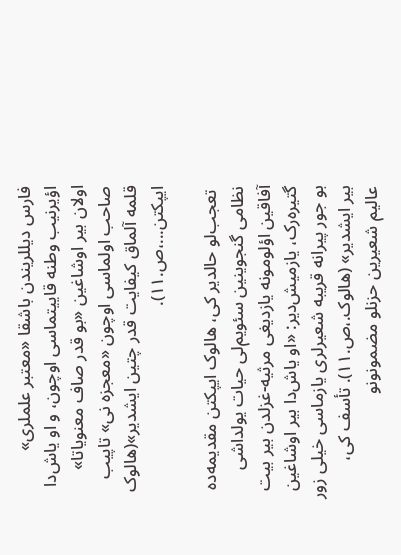فارس دیللریندن باشقا «معتبر علملری» اؤیرنیب وطنه قاییتماسی اوچون، و او یاش‌دا اولان بیر اوشاغین «بو قدر صاف معنویاتا» صاحب اولماسی اوچون «معجزه نی» تاپیب قلمه آلماق کیفایت قدر چتین ایشدیر»(هالوک ایپکتن...،ص.۱۱).

 تعجب‌لو حالدیر کی، هالوک ایپکتن مقدیمه‌ده نظامی گنجوینین سئویم‌لی حیات یولداشی آفاقین اؤلومونه یازدیغی مرثیه-غزلدن بیر بیت گتیره‌رک، یازمیش‌دیر: «او یاش‌دا بیر اوشاغین بو جور پیرانه قریبه شعیرلری یازماسی خیلی زور بیر ایشدیر» (هالوک.،ص.۱۱). تأسف کی، عالیم شعیرین حزنلو مضمونونو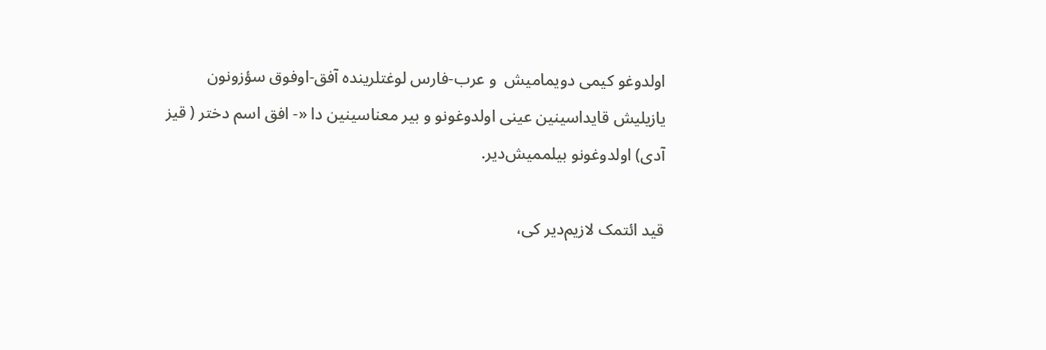اولدوغو کیمی دویمامیش  و عرب-فارس لوغتلرینده آفق-اوفوق سؤزونون یازیلیش قایداسینین عینی اولدوغونو و بیر معناسینین دا «- افق اسم دختر ( قیز آدی) اولدوغونو بیلممیش‌دیر.

قید ائتمک لازیم‌دیر کی،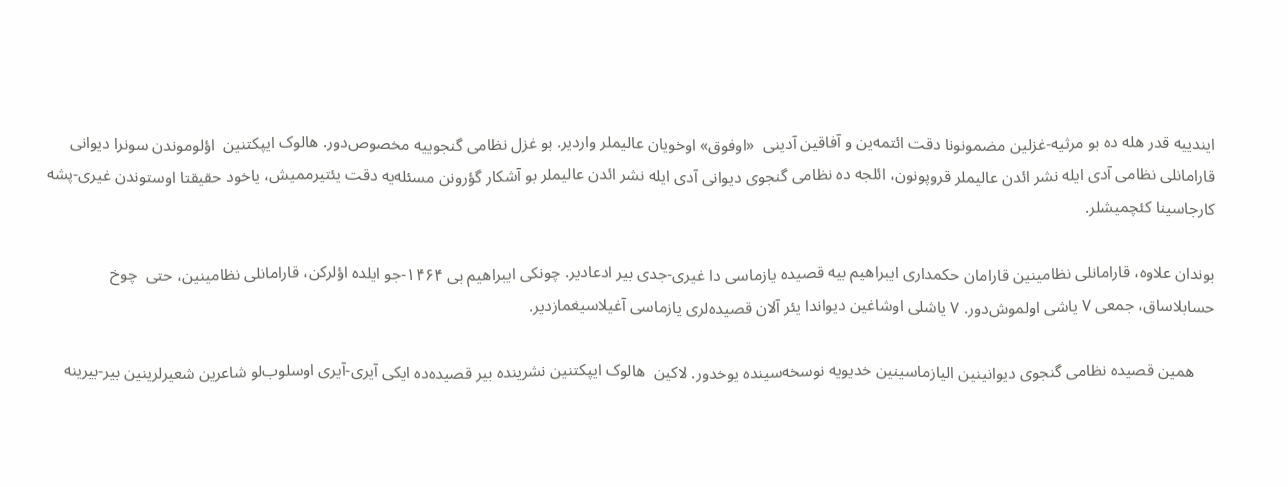ایندییه قدر هله ده بو مرثیه-غزلین مضمونونا دقت ائتمه‌ین و آفاقین آدینی  «اوفوق» اوخویان عالیملر واردیر. بو غزل نظامی گنجوییه مخصوص‌دور. هالوک ایپکتنین  اؤلوموندن سونرا دیوانی قارامانلی نظامی آدی ایله نشر ائد‌ن عالیملر قروپونون، ائلجه ده نظامی گنجوی دیوانی آدی ایله نشر ائد‌ن عالیملر بو آشکار گؤرونن مسئله‌یه دقت یئتیرممیش، یاخود حقیقتا اوستوندن غیری-پشه کارجاسینا کئچمیشلر.

بوندان علاوه، قارامانلی نظامینین قارامان حکمداری ایبراهیم بیه قصیده یازماسی دا غیری-جدی بیر ادعادیر. چونکی ایبراهیم بی ۱۴۶۴-جو ایلده اؤلرکن، قارامانلی نظامینین، حتی  چوخ حسابلاساق، جمعی ۷ یاشی اولموش‌دور. ۷ یاشلی اوشاغین دیواندا یئر آلان قصیده‌لری یازماسی آغیلاسیغمازدیر.

     همین قصیده نظامی گنجوی دیوانینین الیازماسینین خدیویه نوسخه‌سینده یوخدور. لاکین  هالوک ایپکتنین نشرینده بیر قصیده‌ده ایکی آیری-آیری اوسلوب‌لو شاعرین شعیرلرینین بیر-بیرینه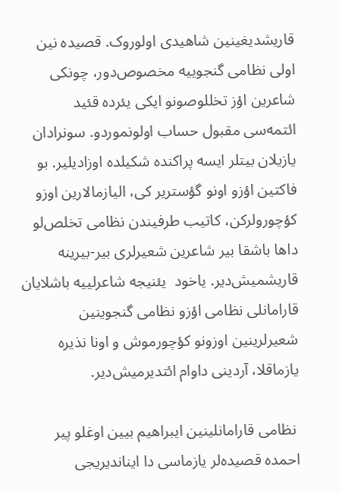قاریشدیغینین شاهیدی اولوروک. قصیده نین اولی نظامی گنجوییه مخصوص‌دور، چونکی شاعرین اؤز تخللوصونو ایکی یئرده قئید ائتمه‌سی مقبول حساب اولونموردو. سونرادان یازیلان بیتلر ایسه پراکنده شکیلده اوزادیلیر. بو فاکتین اؤزو اونو گؤستریر کی، الیازمالارین اوزو کؤچورولرکن، کاتیب طرفیندن نظامی تخلص‌لو داها باشقا بیر شاعرین شعیرلری بیر-بیرینه قاریشمیش‌دیر. یاخود  یئنیجه شاعرلییه باشلایان قارامانلی نظامی اؤزو نظامی گنجوینین شعیرلرینین اوزونو کؤچورموش و اونا نذیره یازماقلا، آردینی داوام ائتدیرمیش‌دیر.

 نظامی قارامانلینین ایبراهیم بیین اوغلو پیر احمده قصیده‌لر یازماسی دا ایناندیریجی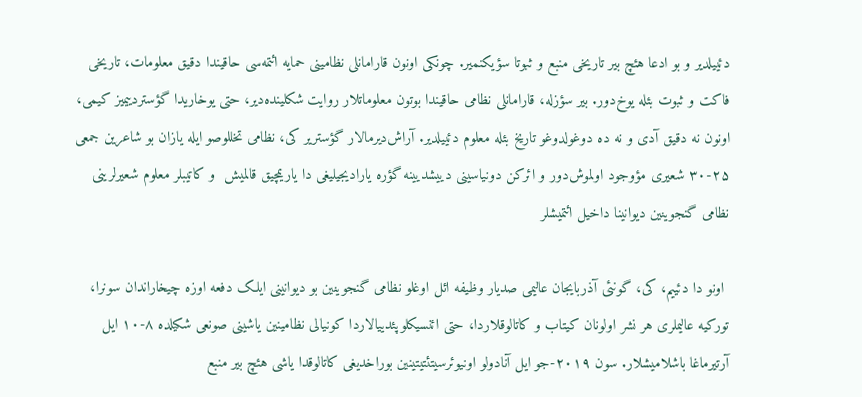دئییلدیر و بو ادعا هئچ بیر تاریخی منبع و ثبوتا سؤیکنمیر. چونکی اونون قارامانلی نظامینی حمایه ائتمه‌سی حاقیندا دقیق معلومات، تاریخی فاکت و ثبوت بئله یوخ‌دور. بیر سؤزله، قارامانلی نظامی حاقیندا بوتون معلوماتلار روایت شکلینده‌دیر، حتی یوخاریدا گؤستردییمیز کیمی، اونون نه دقیق آدی و نه ده دوغولدوغو تاریخ بئله معلوم دئییلدیر. آراش‌دیرمالار گؤستریر کی، نظامی تخللوصو ایله یازان بو شاعرین جمعی ۲۵-۳۰ شعیری مؤوجود اولموش‌دور و ائرکن دونیاسینی دییشدیینه گؤره یارادیجیلیغی دا یاریمچیق قالمیش  و کاتیبلر معلوم شعیرلرینی نظامی گنجوینین دیوانینا داخیل ائتمیشلر

 اونو دا دئییم، کی، گونئی آذربایجان عالیمی صدیار وظیفه ائل اوغلو نظامی گنجوینین بو دیوانینی ایلک دفعه اوزه چیخاراندان سونرا،  تورکیه عالیملری هر نشر اولونان کیتاب و کاتالوقلاردا، حتی ائنسیکلوپئدییالاردا کونیالی نظامینین یاشینی صونعی شکیلده ۸-۱۰ ایل آرتیرماغا باشلامیشلار. سون ۲۰۱۹-جو ایل آنادولو اونیوئرسیتئتیتینین بوراخدیغی کاتالوقدا یاشی هئچ بیر منبع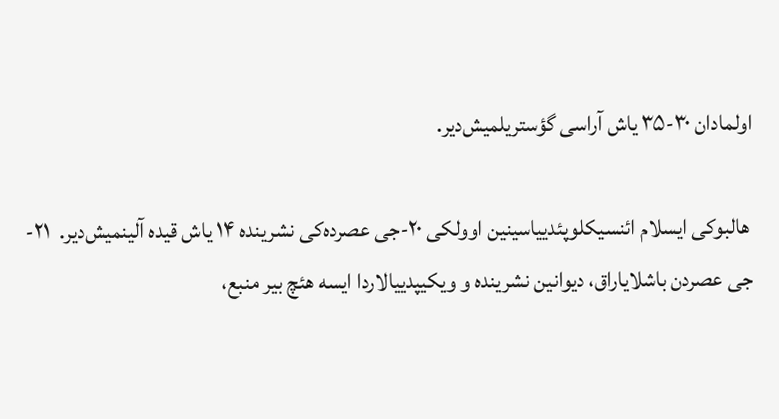اولمادان ۳۰-۳۵ یاش آراسی گؤستریلمیش‌دیر.

 هالبوکی ایسلام ائنسیکلوپئدییاسینین اوولکی ۲۰-جی عصرده‌کی نشرینده ۱۴ یاش قیده آلینمیش‌دیر.  ۲۱-جی عصردن باشلایاراق، دیوانین نشرینده و ویکیپدییالاردا ایسه هئچ بیر منبع،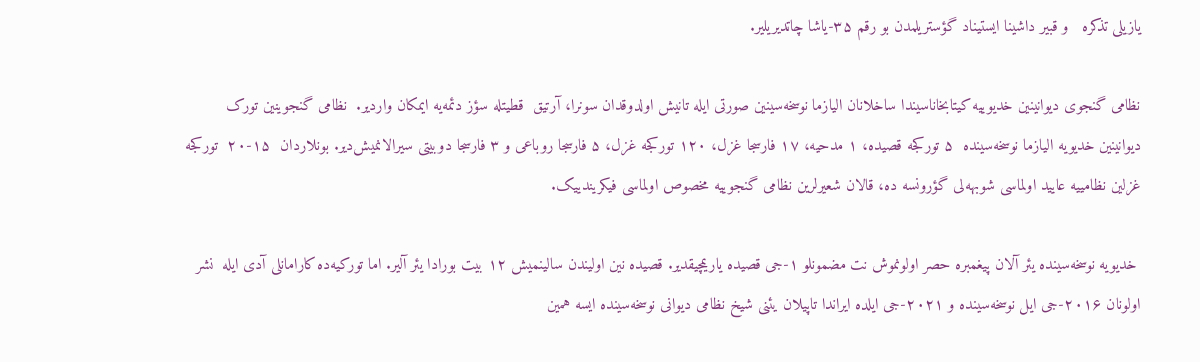یازیلی تذکره   و قبیر داشینا ایستیناد گؤستریلمدن بو رقم ۳۵-یاشا چاتدیریلیر.

نظامی گنجوی دیوانینین خدیوییه کیتابخاناسیندا ساخلانان الیازما نوسخه‌سینین صورتی ایله تانیش اولدوقدان سونرا، آرتیق  قطیتله سؤز دئمه‌یه ایمکان واردیر.  نظامی گنجوینین تورک دیوانینین خدیویه الیازما نوسخه‌سینده  ۵ تورکجه قصیده، ۱ مدحیه، ۱۷ فارسجا غزل، ۱۲۰ تورکجه غزل، ۵ فارسجا روباعی و ۳ فارسجا دوبیتی سیرالانمیش‌دیر. بونلاردان  ۱۵-۲۰  تورکجه غزلین نظامییه عایید اولماسی شوبهه‌لی گؤرونسه ده، قالان شعیرلرین نظامی گنجوییه مخصوص اولماسی فیکریندییک.

 خدیویه نوسخه‌سینده یئر آلان پیغمبره حصر اولونموش نت مضمونلو ۱-جی قصیده یاریمچیقدیر. قصیده نین اولیندن سالینمیش ۱۲ بیت بورادا یئر آلیر. اما تورکیه‌ده کارامانلی آدی ایله  نشر  اولونان ۲۰۱۶-جی ایل نوسخه‌سینده و ۲۰۲۱-جی ایلده ایراندا تاپیلان یئنی شیخ نظامی دیوانی نوسخه‌سینده ایسه همین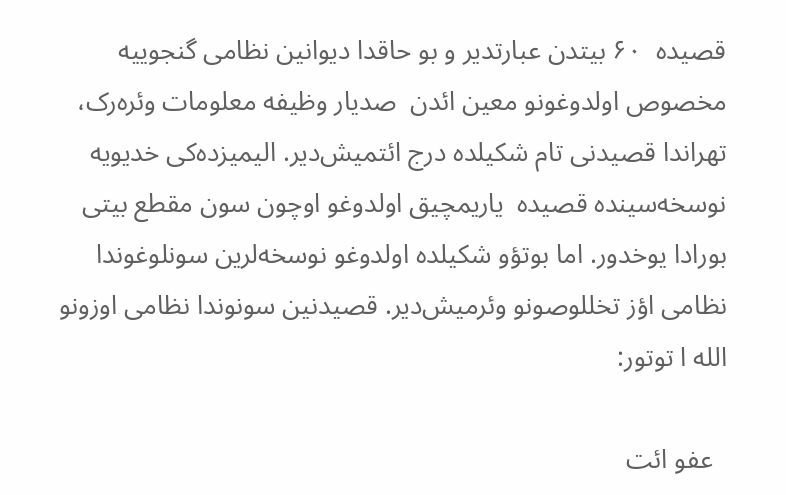قصیده  ۶۰ بیتدن عبارتدیر و بو حاقدا دیوانین نظامی گنجوییه مخصوص اولدوغونو معین ائد‌ن  صدیار وظیفه معلومات وئره‌رک، تهراندا قصیدنی تام شکیلده درج ائتمیش‌دیر. الیمیزده‌کی خدیویه نوسخه‌سینده قصیده  یاریمچیق اولدوغو اوچون سون مقطع بیتی بورادا یوخدور. اما بوتؤو شکیلده اولدوغو نوسخه‌لرین سونلوغوندا نظامی اؤز تخللوصونو وئرمیش‌دیر. قصیدنین سونوندا نظامی اوزونو الله ا توتور:

  عفو ائت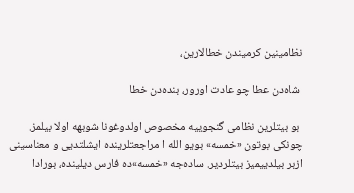نظامینین کرمیندن خطالارین،

 شاه‌دن عطا چو عادت اورور، بنده‌دن خطا

 بو بیتلرین نظامی گنجوییه مخصوص اولدوغونا شوبهه اولا بیلمز. چونکی بوتون «خمسه» بویو الله ا مراجعتلرینده ایشلتدیی و معناسینی ازبر بیلدییمیز بیتلردیر. ساده‌جه «خمسه»ده فارس دیلینده، بورادا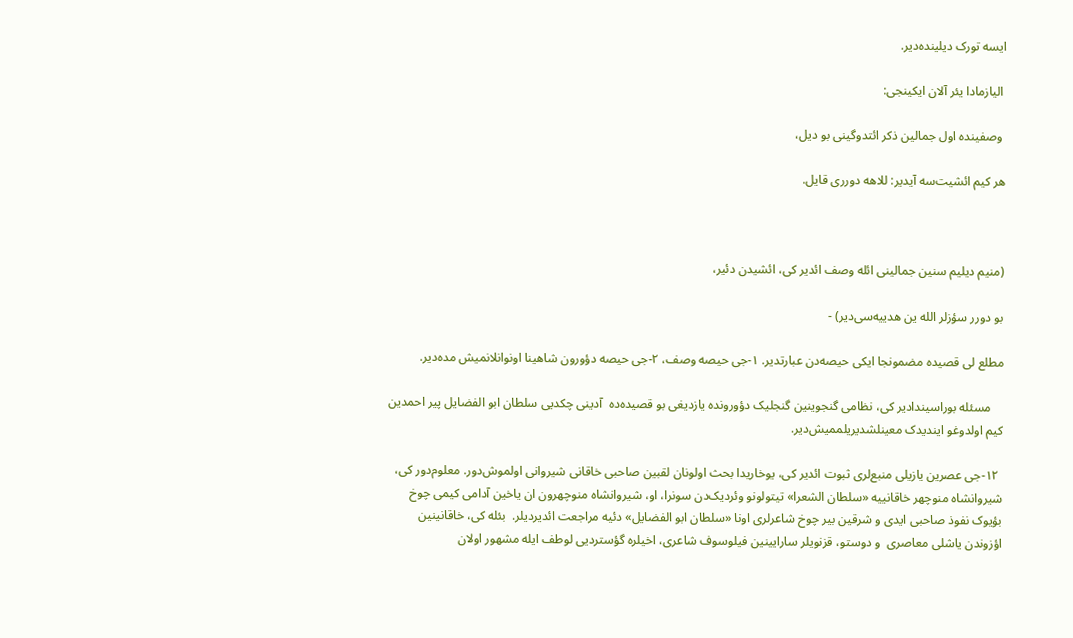ایسه تورک دیلینده‌دیر.

 الیازمادا یئر آلان ایکینجی:

 وصفینده اول جمالین ذکر ائتدوگینی بو دیل،

هر کیم ائشیت‌سه آیدیر: للاهه دورری قایل.



(منیم دیلیم سنین جمالینی ائله وصف ائدیر کی، ائشیدن دئیر،

بو دورر سؤزلر الله ین هدییه‌سی‌دیر) -

مطلع لی قصیده مضمونجا ایکی حیصه‌دن عبارتدیر. ۱-جی حیصه وصف، ۲-جی حیصه دؤورون شاهینا اونوانلانمیش مده‌دیر.

    مسئله بوراسیندادیر کی، نظامی گنجوینین گنجلیک دؤورونده یازدیغی بو قصیده‌ده  آدینی چکدیی سلطان ابو الفضایل پیر احمدین کیم اولدوغو ایندیدک معینلشدیریلممیش‌دیر.

 ۱۲-جی عصرین یازیلی منبع‌لری ثبوت ائدیر کی، یوخاریدا بحث اولونان لقبین صاحبی خاقانی شیروانی اولموش‌دور. معلوم‌دور کی، شیروانشاه منوچهر خاقانییه «سلطان الشعرا» تیتولونو وئردیک‌دن سونرا، او، شیروانشاه منوچهرون ان یاخین آدامی کیمی چوخ بؤیوک نفوذ صاحبی ایدی و شرقین بیر چوخ شاعرلری اونا «سلطان ابو الفضایل» دئیه مراجعت ائدیردیلر.  بئله کی، خاقانینین اؤزوندن یاشلی معاصری  و دوستو، قزنویلر سارایینین فیلوسوف شاعری، اخیلره گؤستردیی لوطف ایله مشهور اولان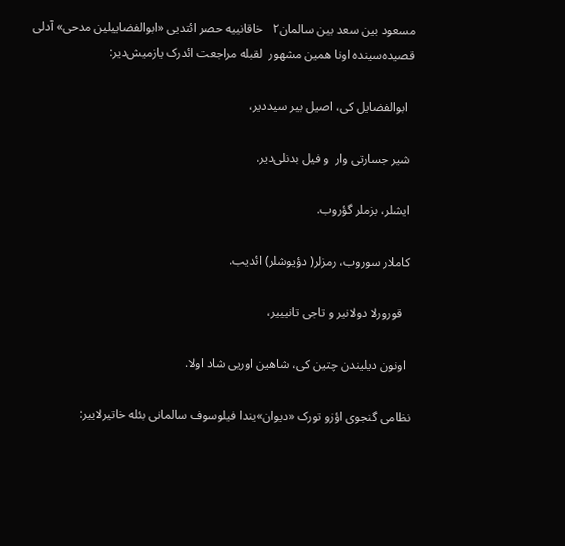مسعود بین سعد بین سالمان۲   خاقانییه حصر ائتدیی «ابوالفضاییلین مدحی» آدلی  قصیده‌سینده اونا همین مشهور  لقبله مراجعت ائد‌رک یازمیش‌دیر:

  ابوالفضایل کی، اصیل بیر سیددیر،

 شیر جسارتی وار  و فیل بدنلی‌دیر.

 ایشلر، بزملر گؤروب.

 کاملار سوروب، رمزلر( دؤیوشلر) ائدیب.

   قورورلا دولانیر و تاجی تانیییر،

  اونون دیلیندن چتین کی، شاهین اوریی شاد اولا.

نظامی گنجوی اؤزو تورک «دیوان»یندا فیلوسوف سالمانی بئله خاتیرلاییر: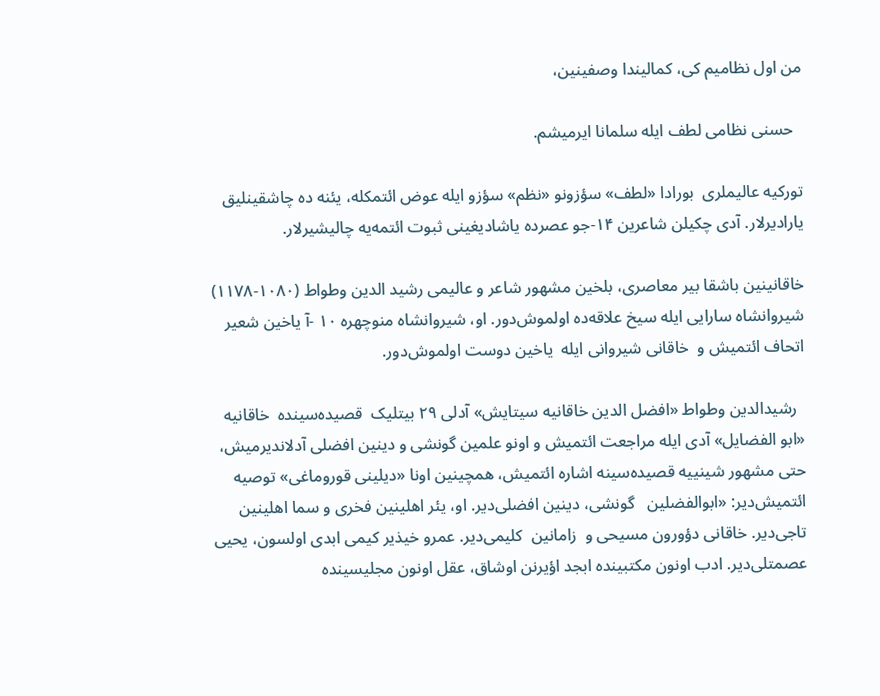من اول نظامیم کی، کمالیندا وصفینین،

  حسنی نظامی لطف ایله سلمانا ایرمیشم.

تورکیه عالیملری  بورادا «لطف» سؤزونو «نظم» سؤزو ایله عوض ائتمکله، یئنه ده چاشقینلیق یارادیرلار. آدی چکیلن شاعرین ۱۴-جو عصرده یاشادیغینی ثبوت ائتمه‌یه چالیشیرلار.

خاقانینین باشقا بیر معاصری، بلخین مشهور شاعر و عالیمی رشید الدین وطواط (۱۰۸۰-۱۱۷۸) شیروانشاه سارایی ایله سیخ علاقه‌ده اولموش‌دور. او، شیروانشاه منوچهره ۱۰ -آ یاخین شعیر اتحاف ائتمیش و  خاقانی شیروانی ایله  یاخین دوست اولموش‌دور.

  رشیدالدین وطواط «افضل الدین خاقانیه سیتایش» آدلی ۲۹ بیتلیک  قصیده‌سینده  خاقانیه «ابو الفضایل» آدی ایله مراجعت ائتمیش و اونو علمین گونشی و دینین افضلی آدلاندیرمیش، حتی مشهور شینییه قصیده‌سینه اشاره ائتمیش، همچینین اونا «دیلینی قوروماغی» توصیه ائتمیش‌دیر: «ابوالفضلین   گونشی، دینین افضلی‌دیر. او، یئر اهلینین فخری و سما اهلینین تاجی‌دیر. خاقانی دؤورون مسیحی و  زامانین  کلیمی‌دیر. عمرو خیذیر کیمی ابدی اولسون، یحیی عصمتلی‌دیر. ادب اونون مکتبینده ابجد اؤیرنن اوشاق، عقل اونون مجلیسینده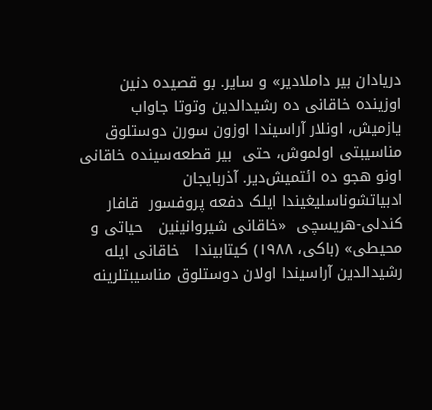دریادان بیر داملادیر» و سایر. بو قصیده دنین اوزینده خاقانی ده رشیدالدین وتوتا جاواب یازمیش، اونلار آراسیندا اوزون سورن دوستلوق مناسیبتی اولموش، حتی  بیر قطعه‌سینده خاقانی اونو هجو ده ائتمیش‌دیر. آذربایجان ادبیاتشوناسلیغیندا ایلک دفعه پروفسور  قافار کندلی-هریسچی  «خاقانی شیروانینین   حیاتی و محیطی» (باکی، ۱۹۸۸) کیتابیندا   خاقانی ایله رشیدالدین آراسیندا اولان دوستلوق مناسیبتلرینه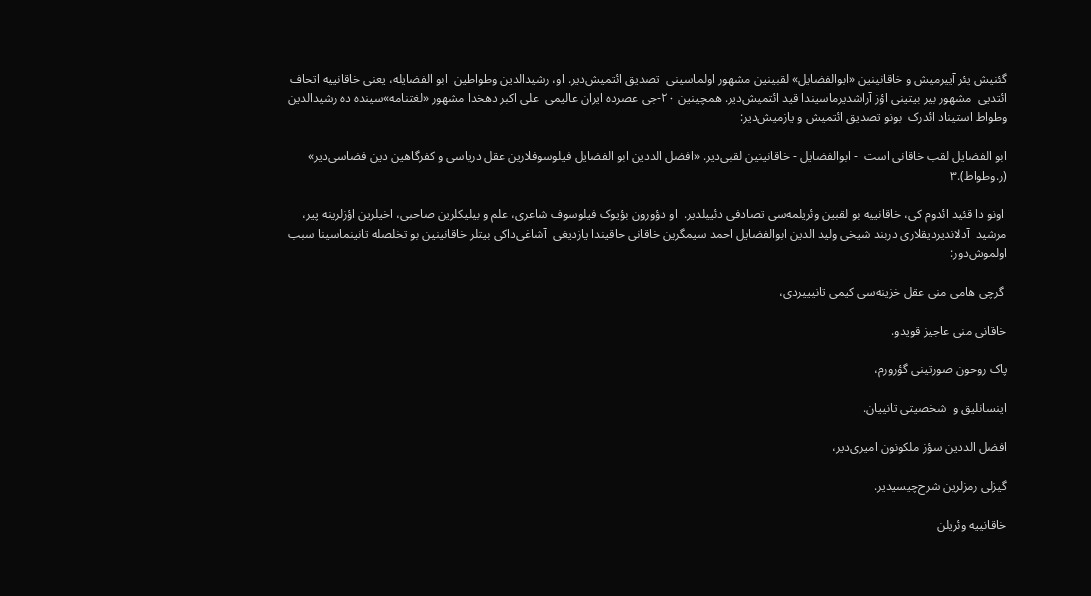گئنیش یئر آییرمیش و خاقانینین «ابوالفضایل» لقبینین مشهور اولماسینی  تصدیق ائتمیش‌دیر. او، رشیدالدین وطواطین  ابو الفضایله، یعنی خاقانییه اتحاف ائتدیی  مشهور بیر بیتینی اؤز آراشدیرماسیندا قید ائتمیش‌دیر. همچینین ۲۰-جی عصرده ایران عالیمی  علی اکبر دهخدا مشهور «لغتنامه»سینده ده رشیدالدین وطواط استیناد ائد‌رک  بونو تصدیق ائتمیش و یازمیش‌دیر:

ابو الفضایل لقب خاقانی است  - ابوالفضایل - خاقانینین لقبی‌دیر. «افضل الددین ابو الفضایل فیلوسوفلارین عقل دریاسی و کفرگاهین دین فضاسی‌دیر» (ر.وطواط).۳

 اونو دا قئید ائدوم کی، خاقانییه بو لقبین وئریلمه‌سی تصادفی دئییلدیر.  او دؤورون بؤیوک فیلوسوف شاعری، علم و بیلیکلرین صاحبی، اخیلرین اؤزلرینه پیر، مرشید  آدلاندیردیقلاری دربند شیخی ولید الدین ابوالفضایل احمد سیمگرین خاقانی حاقیندا یازدیغی  آشاغی‌داکی بیتلر خاقانینین بو تخلصله تانینماسینا سبب اولموش‌دور:

 گرچی هامی منی عقل خزینه‌سی کیمی تانیییردی،

خاقانی منی عاجیز قویدو.

پاک روحون صورتینی گؤرور‌م،

اینسانلیق و  شخصیتی تانییان.

افضل الددین سؤز ملکونون امیری‌دیر،

گیزلی رمزلرین شرح‌چیسیدیر.

خاقانییه وئریلن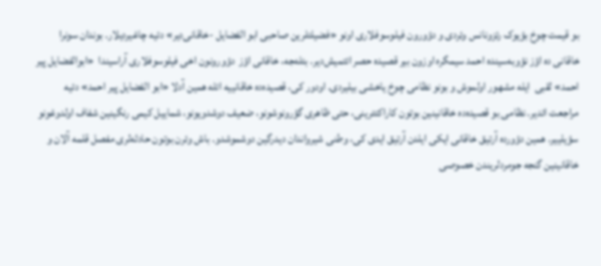بو قیمت چوخ بؤیوک رئزونانس وئردی و دؤورون فیلوسوفلاری اونو «فضیلتلرین صاحبی ابو الفضایل -خاقانی‌دیر» دئیه چاغیردیلار. بوندان سونرا خاقانی ده اؤز نؤوبه‌سینده احمد سیمگره اوزون بیر قصیده حصر ائتمیش‌دیر. بئله‌جه، خاقانی اؤز  دؤورونون اخی فیلوسوفلاری آراسیندا  «ابوالفضایل پیر احمد» لقبی  ایله مشهور اولموش و بونو نظامی چوخ یاخشی بیلیردی. اودور کی، قصیده‌ده خاقانییه ائله همین آدلا «ابو الفضایل پیر احمد» دئیه مراجعت ائدیر. نظامی بو قصیده‌ده خاقانینین بوتون کاراکتئرینی، حتی ظاهری گؤرونوشونو، ضعیف دوشدویونو، شماییل کیمی رنگینین شفاف اولدوغونو سؤیلییر. همین دؤورده آرتیق خاقانی ایکی ایلدن آرتیق ایدی کی، وطنی شیرواندان دیدرگین دوشموشدو. باش وئرن بوتون حادثه‌لری مفصل قلمه آلان و خاقانینین گنجه جومردلریندن خصوصی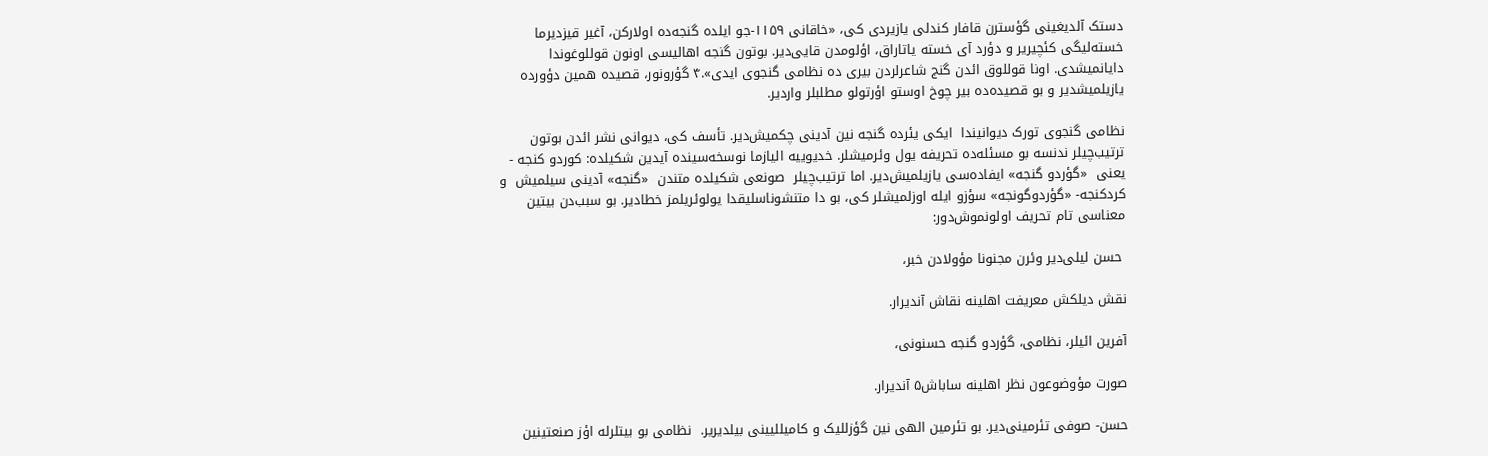دستک آلدیغینی گؤسترن قافار کندلی یازیردی کی، «خاقانی ۱۱۵۹-جو ایلده گنجه‌ده اولارکن، آغیر قیزدیرما خسته‌لیگی کئچیریر و دؤرد آی خسته یاتاراق، اؤلومدن قایی‌دیر. بوتون گنجه اهالیسی اونون قوللوغوندا دایانمیشدی. اونا قوللوق ائد‌ن گنج شاعرلردن بیری ده نظامی گنجوی ایدی».۴ گؤرونور، قصیده همین دؤورده یازیلمیشدیر و بو قصیده‌ده بیر چوخ اوستو اؤرتولو مطلبلر واردیر.

نظامی گنجوی تورک دیوانیندا  ایکی یئرده گنجه نین آدینی چکمیش‌دیر. تأسف کی، دیوانی نشر ائد‌ن بوتون ترتیب‌چیلر ندنسه بو مسئله‌ده تحریفه یول وئرمیشلر. خدیوییه الیازما نوسخه‌سینده آیدین شکیلده: کوردو کنجه - یعنی  «گؤردو گنجه» ایفاده‌سی یازیلمیش‌دیر. اما ترتیب‌چیلر  صونعی شکیلده متندن  «گنجه» آدینی سیلمیش  و   کردکنجه- «گؤردوگونجه» سؤزو ایله اوزلمیشلر کی، بو دا متنشوناسلیقدا یولوئریلمز خطادیر. بو سبب‌دن بیتین معناسی تام تحریف اولونموش‌دور:

 حسن لیلی‌دیر وئرن مجنونا مؤولادن خبر،

نقش دیلکش معریفت اهلینه نقاش آندیرار.

آفرین ائیلر، نظامی، گؤردو گنجه حسنونی،

صورت مؤوضوعون نظر اهلینه ساباش۵ آندیرار.

حسن- صوفی تئرمینی‌دیر. بو تئرمین الهی نین گؤزللیک و کامیللیینی بیلدیریر.  نظامی بو بیتلرله اؤز صنعتینین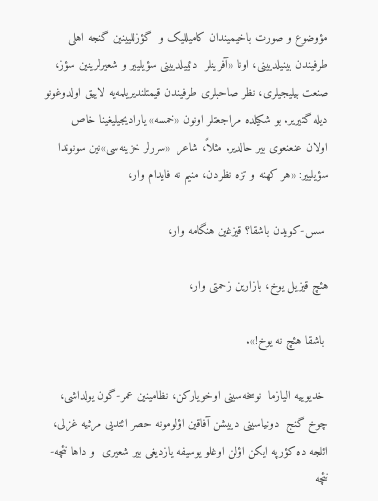مؤوضوع و صورت باخیمیندان کامیللیک و  گؤزللیینین گنجه اهلی طرفیندن بینیلدیینی، اونا «آفرینلر  دئییلدیینی سؤیلییر و شعیرلرینین سؤز، صنعت بیلیجیلری، نظر صاحبلری طرفیندن قیمتلندیریلمه‌یه لاییق اولدوغونو دیله گتیریر. بو شکیلده مراجعتلر اونون «خمسه» یارادیجیلیغینا خاص اولان عنعنعوی بیر حالدیر. مثلاً، شاعر  «سررلر خزینه‌سی»نین سونوندا سؤیلییر: «هر کهنه و تزه نظردن، منیم نه فایدام وار،

 سس-کویدن باشقا؟ قیزغین هنگامه وار،

هئچ قیزیل یوخ، بازارین زحمتی وار،

 باشقا هئچ نه یوخ!».

 خدیوییه الیازما  نوسخه‌سینی اوخویارکن، نظامینین عمر-گون یولداشی، چوخ گنج  دونیاسینی دییشن آفاقین اؤلومونه حصر ائتدیی مرثیه غز‌لی، ائلجه ده کؤرپه ایکن اؤلن اوغلو یوسیفه یازدیغی بیر شعیری  و داها نئچه-نئچه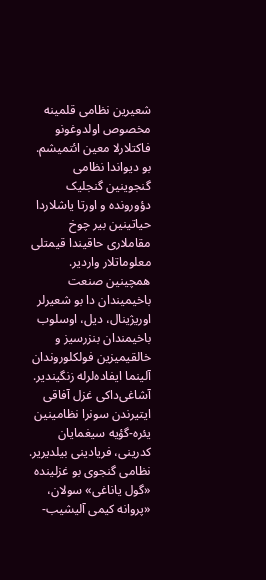شعیرین نظامی قلمینه مخصوص اولدوغونو فاکتلارلا معین ائتمیشم. بو دیواندا نظامی گنجوینین گنجلیک دؤورونده و اورتا یاشلاردا حیاتینین بیر چوخ مقاملاری حاقیندا قیمتلی معلوماتلار واردیر.  همچینین صنعت باخیمیندان دا بو شعیرلر اوریژینال، دیل، اوسلوب باخیمندان بنزرسیز و خالقیمیزین فولکلوروندان آلینما ایفاده‌لرله زنگیندیر.  آشاغی‌داکی غزل آفاقی ایتیرندن سونرا نظامینین یئره-گؤیه سیغمایان کدرینی، فریادینی بیلدیریر. نظامی گنجوی بو غزلینده  «گول یاناغی» سولان، «پروانه کیمی آلیشیب-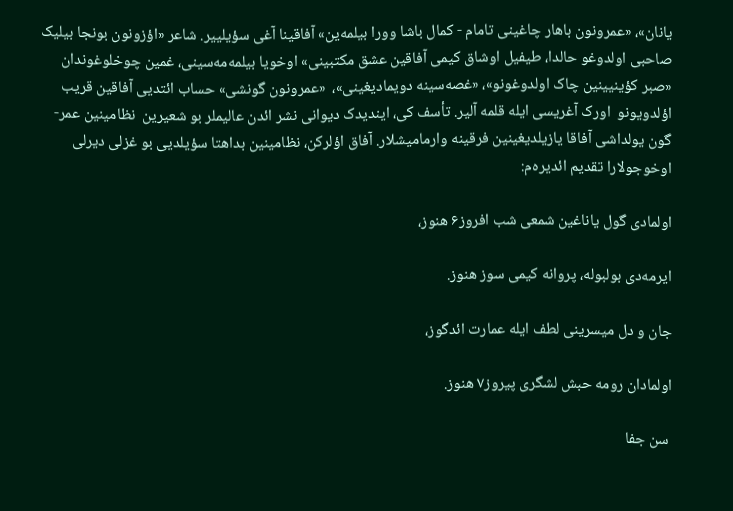یانان»، «عمرونون باهار چاغینی تامام - کمال باشا وورا بیلمه‌ین» آفاقینا آغی سؤیلییر. شاعر «اؤزونون بونجا بیلیک صاحبی اولدوغو حالدا، طیفیل اوشاق کیمی آفاقین عشق مکتبینی» اوخویا بیلمه‌مه‌سینی، غمین چوخلوغوندان «صبر کؤینیینین چاک اولدوغونو»، «غصه‌سینه دویمادیغینی»،  «عمرونون گونشی» حساب ائتدیی آفاقین قریب اؤلدویونو  اورک آغریسی ایله قلمه آلیر. تأسف کی، ایندیدک دیوانی نشر ائد‌ن عالیملر بو شعیرین  نظامینین عمر-گون یولداشی آفاقا یازیلدیغینین فرقینه وارمامیشلار. آفاق اؤلرکن، نظامینین بداهتا سؤیلدیی بو غز‌لی دیرلی اوخوجولارا تقدیم ائدیره‌م:

اولمادی گول یاناغین شمعی شب افروز۶ هنوز،

ایرمه‌دی بولبوله، پروانه کیمی سوز هنوز.

جان و دل میسرینی لطف ایله عمارت ائدگوز،

اولمادان رومه حبش لشگری پیروز۷ هنوز.

 سن جفا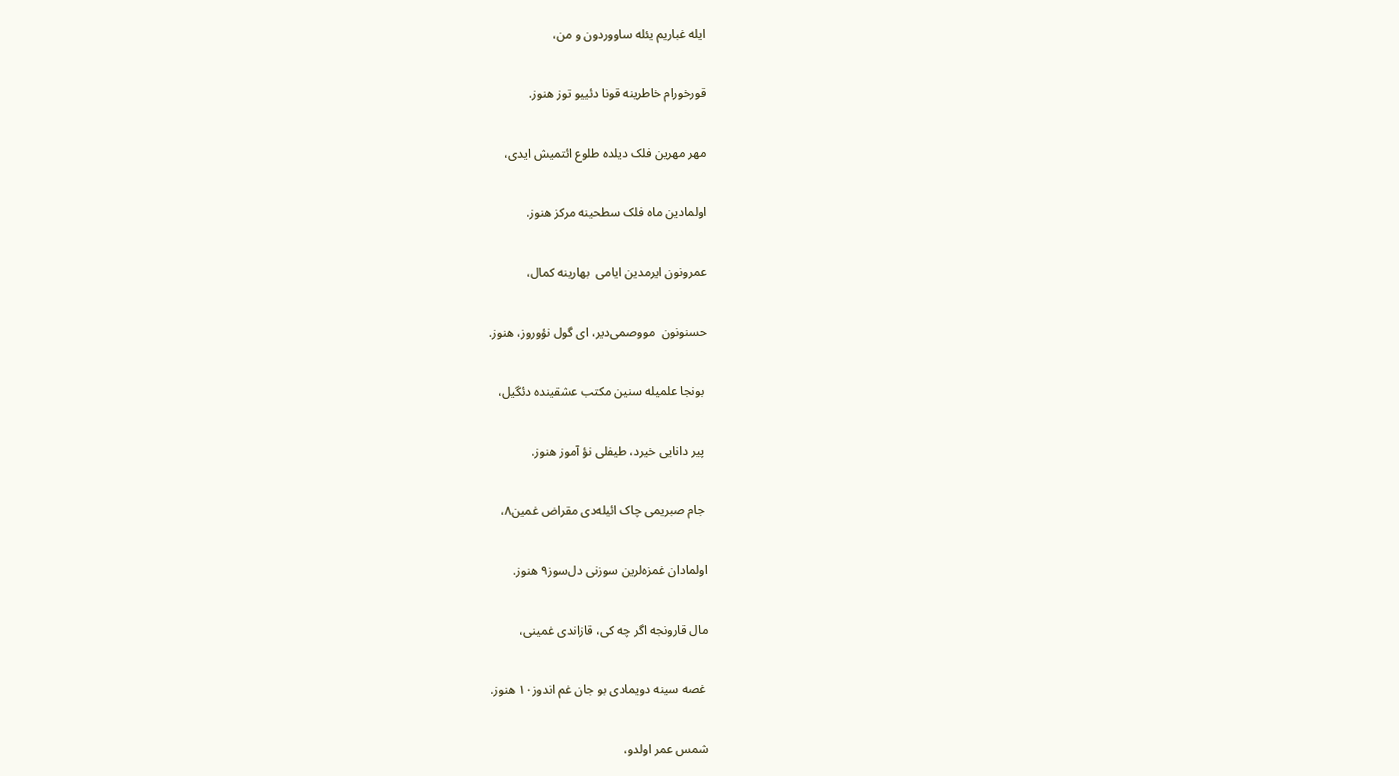ایله غباریم یئله ساووردون و من،

قورخورام خاطرینه قونا دئییو توز هنوز.

مهر مهرین فلک دیلده طلوع ائتمیش ایدی،

اولمادین ماه فلک سطحینه مرکز هنوز.

عمرونون ایرمدین ایامی  بهارینه کمال،

حسنونون  مووصمی‌دیر، ای گول نؤوروز، هنوز.

 بونجا علمیله سنین مکتب عشقینده دئگیل،

 پیر دانایی خیرد، طیفلی نؤ آموز هنوز.

 جام صبریمی چاک ائیله‌دی مقراض غمین۸،

اولمادان غمزه‌لرین سوزنی دل‌سوز۹ هنوز.

مال قارونجه اگر چه کی، قازاندی غمینی،

 غصه سینه دویمادی بو جان غم اندوز۱۰ هنوز.

شمس عمر اولدو،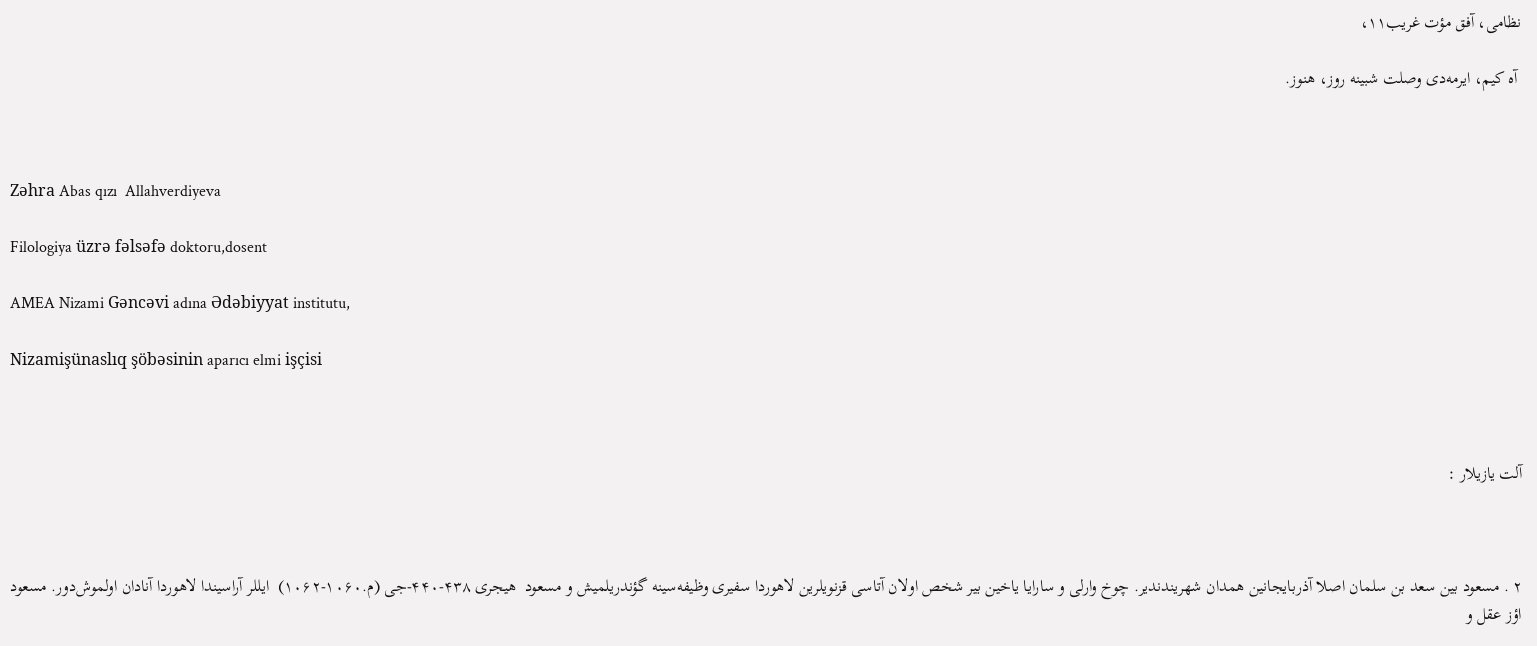نظامی، آفق مؤت غریب۱۱،

 آه کیم، ایرمه‌دی وصلت شبینه روز، هنوز.



Zəhra Abas qızı  Allahverdiyeva

Filologiya üzrə fəlsəfə doktoru,dosent

AMEA Nizami Gəncəvi adına Ədəbiyyat institutu,

Nizamişünaslıq şöbəsinin aparıcı elmi işçisi



آلت یازیلار :



۲ . مسعود بین سعد بن سلمان اصلا آذربایجانین همدان شهریندندیر. چوخ وارلی و سارایا یاخین بیر شخص اولان آتاسی قزنویلرین لاهوردا سفیری وظیفه‌سینه گؤندریلمیش و مسعود  هیجری ۴۳۸-۴۴۰-جی (م.۱۰۶۰-۱۰۶۲)  ایللر آراسیندا لاهوردا آنادان اولموش‌دور. مسعود اؤز عقل و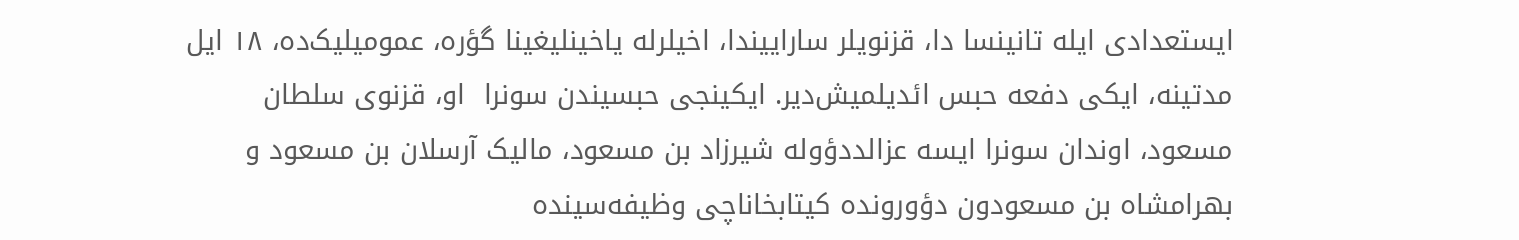ایستعدادی ایله تانینسا دا، قزنویلر ساراییندا، اخیلرله یاخینلیغینا گؤره، عمومیلیک‌ده، ۱۸ ایل مدتینه، ایکی دفعه حبس ائدیلمیش‌دیر. ایکینجی حبسیندن سونرا  او، قزنوی سلطان مسعود، اوندان سونرا ایسه عزالددؤوله شیرزاد بن مسعود، مالیک آرسلان بن مسعود و بهرامشاه بن مسعودون دؤورونده کیتابخاناچی وظیفه‌سینده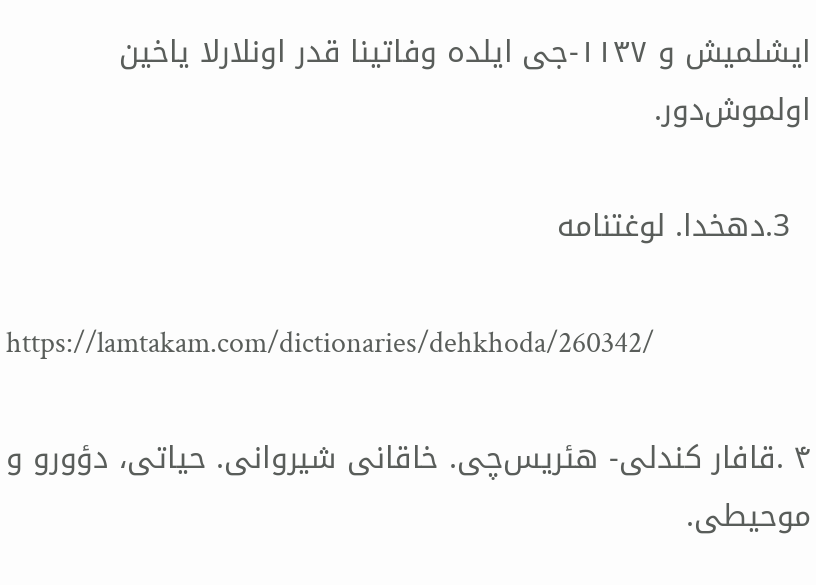ایشلمیش و ۱۱۳۷-جی ایلده وفاتینا قدر اونلارلا یاخین اولموش‌دور.

  3.دهخدا. لوغتنامه

https://lamtakam.com/dictionaries/dehkhoda/260342/

۴ .قافار کندلی- هئریس‌چی. خاقانی شیروانی. حیاتی، دؤورو و موحیطی.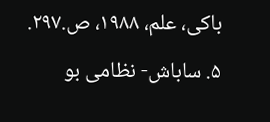باکی، علم، ۱۹۸۸، ص.۲۹۷.

۵. ساباش- نظامی بو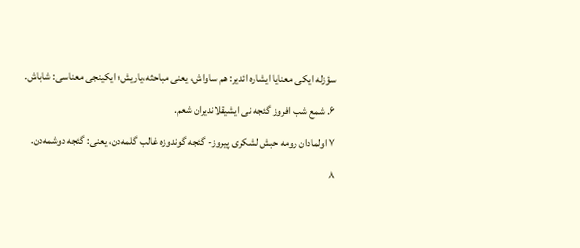سؤزله ایکی معنایا ایشاره ائدیر: هم ساواش، یعنی مباحثه،یاریش؛ ایکینجی معناسی: شاباش.

۶. شمع شب افروز گئجه نی ایشیقلاندیران شعم.

۷ اولمادان رومه حبش لشکری پیروز- گئجه گوندوزه غالب گلمه‌دن، یعنی: گئجه دوشمه‌دن.

۸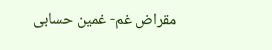مقراض غم- غمین حسابی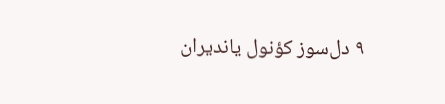۹ دل‌سوز کؤنول یاندیران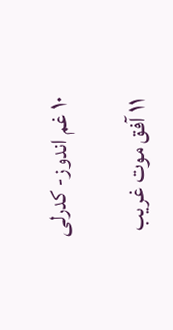۱۰ غم اندوز- کدرلی

۱۱ آفق موت غریب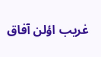غریب اؤلن آفاق